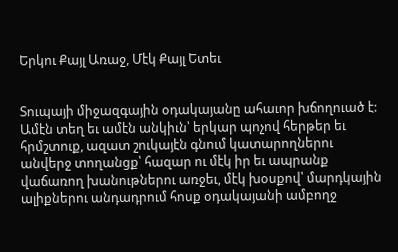Երկու Քայլ Առաջ, Մէկ Քայլ Ետեւ


Տուպայի միջազգային օդակայանը ահաւոր խճողուած է: Ամէն տեղ եւ ամէն անկիւն՝ երկար պոչով հերթեր եւ հրմշտուք, ազատ շուկայէն գնում կատարողներու անվերջ տողանցք՝ հազար ու մէկ իր եւ ապրանք վաճառող խանութներու առջեւ, մէկ խօսքով՝ մարդկային ալիքներու անդադրում հոսք օդակայանի ամբողջ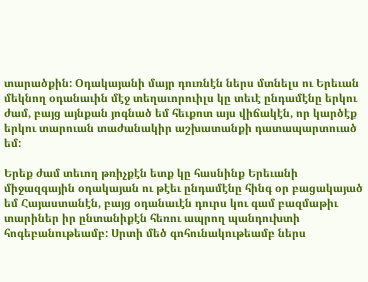տարածքին: Օդակայանի մայր դուռնէն ներս մտնելս ու Երեւան մեկնող օդանաւին մէջ տեղաւորուիլս կը տեւէ ընդամէնը երկու ժամ, բայց այնքան յոգնած եմ հեւքոտ այս վիճակէն, որ կարծէք երկու տարուան տաժանակիր աշխատանքի դատապարտուած եմ:

Երեք ժամ տեւող թռիչքէն ետք կը հասնինք Երեւանի միջազգային օդակայան ու թէեւ ընդամէնը հինգ օր բացակայած եմ Հայաստանէն, բայց օդանաւէն դուրս կու գամ բազմաթիւ տարիներ իր ընտանիքէն հեռու ապրող պանդուխտի հոգեբանութեամբ: Սրտի մեծ գոհունակութեամբ ներս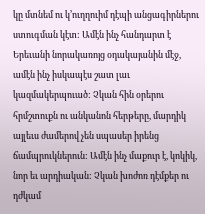կը մտնեմ ու կ’ուղղուիմ դէպի անցագիրներու ստուգման կէտ: Ամէն ինչ հանդարտ է Երեւանի նորակառոյց օդակայանին մէջ, ամէն ինչ իսկապէս շատ լաւ կազմակերպուած: Չկան հին օրերու հրմշտուքն ու անկանոն հերթերը, մարդիկ այլեւս ժամերով չեն սպասեր իրենց ճամպրուկներուն: Ամէն ինչ մաքուր է, կոկիկ, նոր եւ արդիական: Չկան խոժոռ դէմքեր ու դժկամ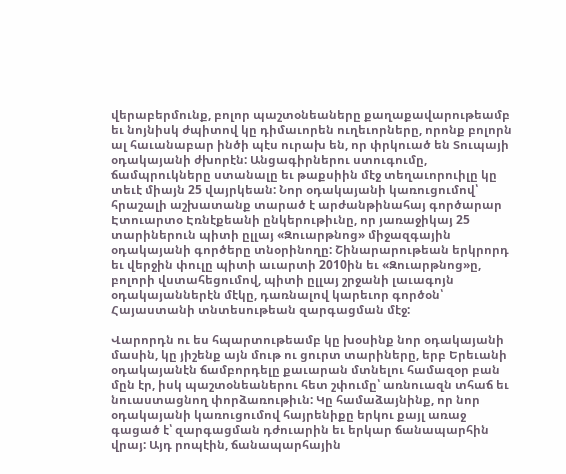վերաբերմունք, բոլոր պաշտօնեաները քաղաքավարութեամբ եւ նոյնիսկ ժպիտով կը դիմաւորեն ուղեւորները, որոնք բոլորն ալ հաւանաբար ինծի պէս ուրախ են, որ փրկուած են Տուպայի օդակայանի ժխորէն: Անցագիրներու ստուգումը, ճամպրուկները ստանալը եւ թաքսիին մէջ տեղաւորուիլը կը տեւէ միայն 25 վայրկեան: Նոր օդակայանի կառուցումով՝ հրաշալի աշխատանք տարած է արժանթինահայ գործարար Էտուարտօ Էռնէքեանի ընկերութիւնը, որ յառաջիկայ 25 տարիներուն պիտի ըլլայ «Զուարթնոց» միջազգային օդակայանի գործերը տնօրինողը: Շինարարութեան երկրորդ եւ վերջին փուլը պիտի աւարտի 2010ին եւ «Զուարթնոց»ը, բոլորի վստահեցումով, պիտի ըլլայ շրջանի լաւագոյն օդակայաններէն մէկը, դառնալով կարեւոր գործօն՝ Հայաստանի տնտեսութեան զարգացման մէջ:

Վարորդն ու ես հպարտութեամբ կը խօսինք նոր օդակայանի մասին, կը յիշենք այն մութ ու ցուրտ տարիները, երբ Երեւանի օդակայանէն ճամբորդելը քաւարան մտնելու համազօր բան մըն էր, իսկ պաշտօնեաներու հետ շփումը՝ առնուազն տհաճ եւ նուաստացնող փորձառութիւն: Կը համաձայնինք, որ նոր օդակայանի կառուցումով հայրենիքը երկու քայլ առաջ գացած է՝ զարգացման դժուարին եւ երկար ճանապարհին վրայ: Այդ րոպէին, ճանապարհային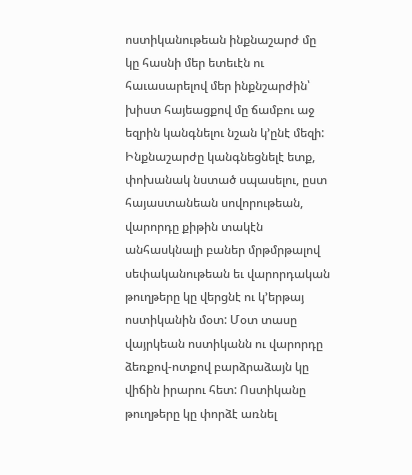ոստիկանութեան ինքնաշարժ մը կը հասնի մեր ետեւէն ու հաւասարելով մեր ինքնշարժին՝ խիստ հայեացքով մը ճամբու աջ եզրին կանգնելու նշան կ’ընէ մեզի: Ինքնաշարժը կանգնեցնելէ ետք, փոխանակ նստած սպասելու, ըստ հայաստանեան սովորութեան, վարորդը քիթին տակէն անհասկնալի բաներ մրթմրթալով սեփականութեան եւ վարորդական թուղթերը կը վերցնէ ու կ’երթայ ոստիկանին մօտ: Մօտ տասը վայրկեան ոստիկանն ու վարորդը ձեռքով-ոտքով բարձրաձայն կը վիճին իրարու հետ: Ոստիկանը թուղթերը կը փորձէ առնել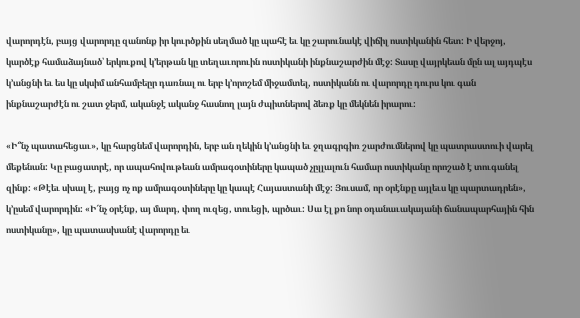վարորդէն, բայց վարորդը զանոնք իր կուրծքին սեղմած կը պահէ եւ կը շարունակէ վիճիլ ոստիկանին հետ: Ի վերջոյ, կարծէք համաձայնած՝ երկուքով կ’երթան կը տեղաւորուին ոստիկանի ինքնաշարժին մէջ: Տասը վայրկեան մըն ալ այդպէս կ’անցնի եւ ես կը սկսիմ անհամբեըր դառնալ ու երբ կ’որոշեմ միջամտել, ոստիկանն ու վարորդը դուրս կու գան ինքնաշարժէն ու շատ ջերմ, ականջէ ականջ հասնող լայն ժպիտներով ձեռք կը մեկնեն իրարու:

«Ի՞նչ պատահեցաւ», կը հարցնեմ վարորդին, երբ ան ղեկին կ’անցնի եւ ջղագրգիռ շարժումներով կը պատրաստուի վարել մեքենան: Կը բացատրէ, որ ապահովութեան ամրագօտիները կապած չըլլալուն համար ոստիկանը որոշած է տուգանել զինք: «Թէեւ սխալ է, բայց ոչ ոք ամրագօտիները կը կապէ Հայաստանի մէջ: Յուսամ, որ օրէնքը այլեւս կը պարտադրեն», կ’ըսեմ վարորդին: «Ի՜նչ օրէնք, այ մարդ, փող ուզեց, տուեցի, պրծաւ: Սա էլ քո նոր օդանաւակայանի ճանապարհային հին ոստիկանը», կը պատասխանէ վարորդը եւ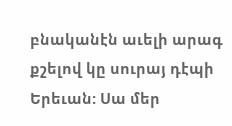բնականէն աւելի արագ քշելով կը սուրայ դէպի Երեւան: Սա մեր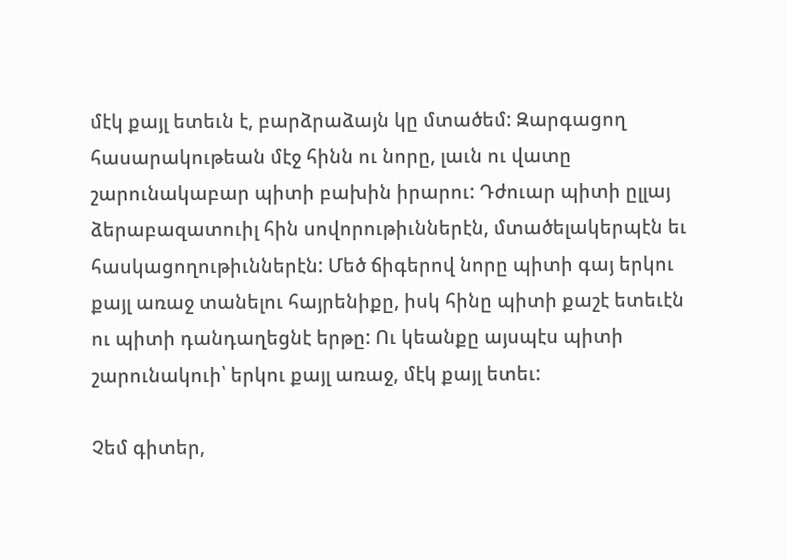մէկ քայլ ետեւն է, բարձրաձայն կը մտածեմ: Զարգացող հասարակութեան մէջ հինն ու նորը, լաւն ու վատը շարունակաբար պիտի բախին իրարու: Դժուար պիտի ըլլայ ձերաբազատուիլ հին սովորութիւններէն, մտածելակերպէն եւ հասկացողութիւններէն: Մեծ ճիգերով նորը պիտի գայ երկու քայլ առաջ տանելու հայրենիքը, իսկ հինը պիտի քաշէ ետեւէն ու պիտի դանդաղեցնէ երթը: Ու կեանքը այսպէս պիտի շարունակուի՝ երկու քայլ առաջ, մէկ քայլ ետեւ:

Չեմ գիտեր,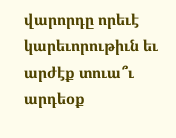վարորդը որեւէ կարեւորութիւն եւ արժէք տուա՞ւ արդեօք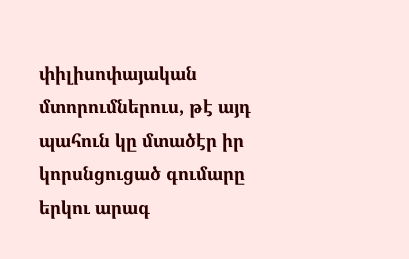փիլիսոփայական մտորումներուս, թէ այդ պահուն կը մտածէր իր կորսնցուցած գումարը երկու արագ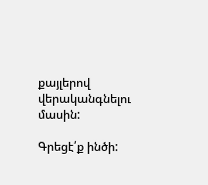քայլերով վերականգնելու մասին:

Գրեցէ՛ք ինծի: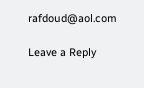rafdoud@aol.com

Leave a Reply